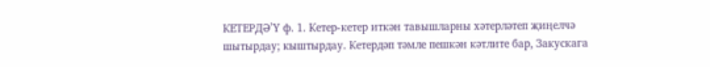КЕТЕРДӘ’Ү ф. 1. Кетер-кетер иткән тавышларны хәтерләтеп җиңелчә шытырдау; кыштырдау. Кетердәп тәмле пешкән кәтлите бар, Закускага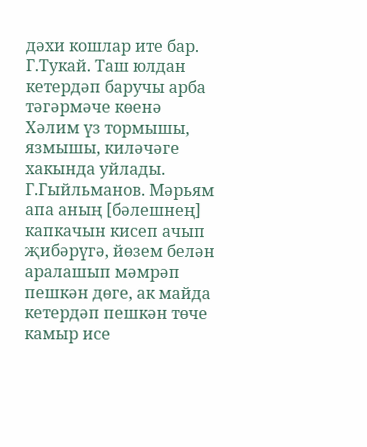дәхи кошлар ите бар. Г.Тукай. Таш юлдан кетердәп баручы арба тәгәрмәче көенә Хәлим үз тормышы, язмышы, киләчәге хакында уйлады. Г.Гыйльманов. Мәрьям апа аның [бәлешнең] капкачын кисеп ачып җибәрүгә, йөзем белән аралашып мәмрәп пешкән дөге, ак майда кетердәп пешкән төче камыр исе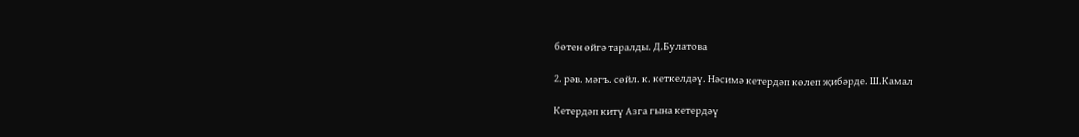бөтен өйгә таралды. Д.Булатова

2. рәв. мәгъ. сөйл. к. кеткелдәү. Нәсимә кетердәп көлеп җибәрде. Ш.Камал

Кетердәп китү Азга гына кетердәү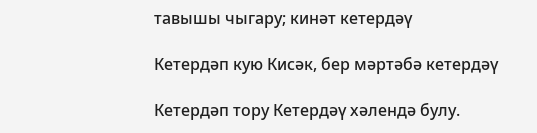тавышы чыгару; кинәт кетердәү

Кетердәп кую Кисәк, бер мәртәбә кетердәү

Кетердәп тору Кетердәү хәлендә булу.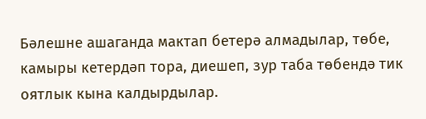Бәлешне ашаганда мактап бетерә алмадылар, төбе, камыры кетердәп тора, диешеп, зур таба төбендә тик оятлык кына калдырдылар.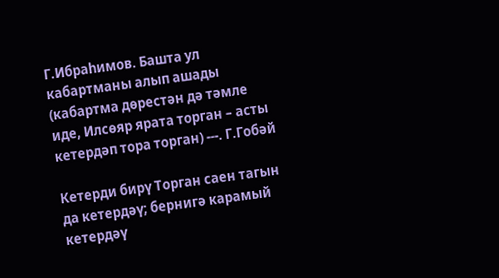Г.Ибраһимов. Башта ул кабартманы алып ашады (кабартма дөрестән дә тәмле иде, Илсөяр ярата торган – асты кетердәп тора торган) ---. Г.Гобәй

Кетерди бирү Торган саен тагын да кетердәү; бернигә карамый кетердәү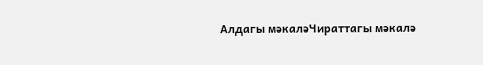Алдагы мәкаләЧираттагы мәкалә